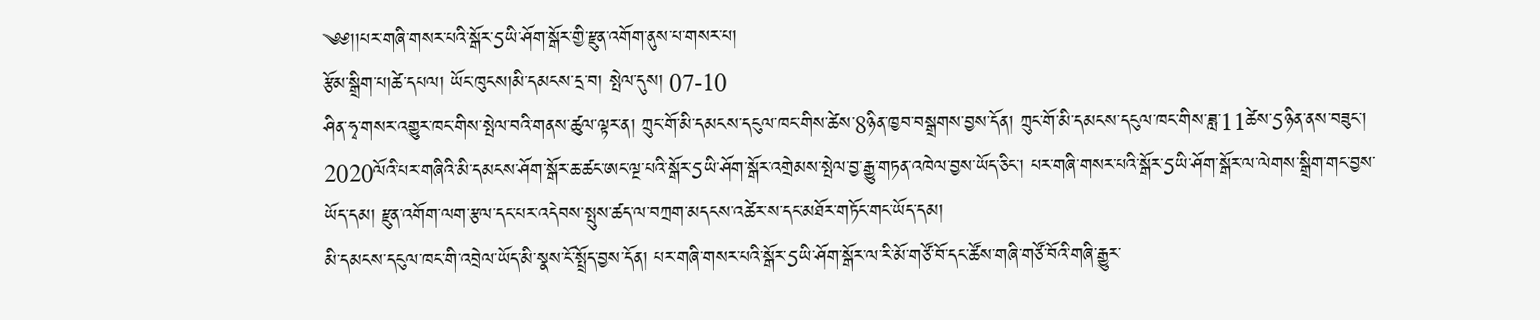༄༅།།པར་གཞི་གསར་པའི་སྒོར་5ཡི་ཤོག་སྒོར་གྱི་རྫུན་འགོག་ནུས་པ་གསར་པ།
རྩོམ་སྒྲིག་པ།ཚེ་དཔལ། ཡོང་ཁུངས།མི་དམངས་དྲ་བ། སྤེལ་དུས། 07-10
ཤིན་ཧྭ་གསར་འགྱུར་ཁང་གིས་སྤེལ་བའི་གནས་ཚུལ་ལྟར་ན། ཀྲུང་གོ་མི་དམངས་དངུལ་ཁང་གིས་ཚེས་8ཉིན་ཁྱབ་བསྒྲགས་བྱས་དོན། ཀྲུང་གོ་མི་དམངས་དངུལ་ཁང་གིས་ཟླ་11ཚེས་5ཉིན་ནས་བཟུང་། 2020ལོའི་པར་གཞིའི་མི་དམངས་ཤོག་སྒོར་ཆ་ཚང་ཨང་ལྔ་པའི་སྒོར་5ཡི་ཤོག་སྒོར་འགྲེམས་སྤེལ་བྱ་རྒྱུ་གཏན་འཁེལ་བྱས་ཡོད་ཅིང་། པར་གཞི་གསར་པའི་སྒོར་5ཡི་ཤོག་སྒོར་ལ་ལེགས་སྒྲིག་གང་བྱས་ཡོད་དམ། རྫུན་འགོག་ལག་རྩལ་དང་པར་འདེབས་སྤུས་ཚད་ལ་བཀྲག་མདངས་འཚེར་ས་དང་མཐོར་གཏོང་གང་ཡོད་དམ།
མི་དམངས་དངུལ་ཁང་གི་འབྲེལ་ཡོད་མི་སྣས་ངོ་སྤྲོད་བྱས་དོན། པར་གཞི་གསར་པའི་སྒོར་5ཡི་ཤོག་སྒོར་ལ་རི་མོ་གཙོ་བོ་དང་ཚོས་གཞི་གཙོ་བོའི་གཞི་རྒྱུར་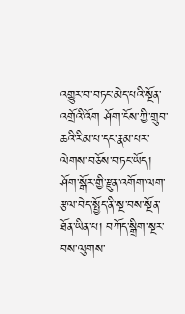འགྱུར་བ་བཏང་མེད་པའི་སྔོན་འགྲོའི་འོག ཤོག་ངོས་ཀྱི་གྲུབ་ཆའི་རིམ་པ་དང་རྣམ་པར་ལེགས་བཅོས་བཏང་ཡོད། ཤོག་སྒོར་གྱི་རྫུན་འགོག་ལག་རྩལ་བེད་སྤྱོད་ནི་སྔ་བས་སྔོན་ཐོན་ཡིན་པ། བཀོད་སྒྲིག་སྔར་བས་ལུགས་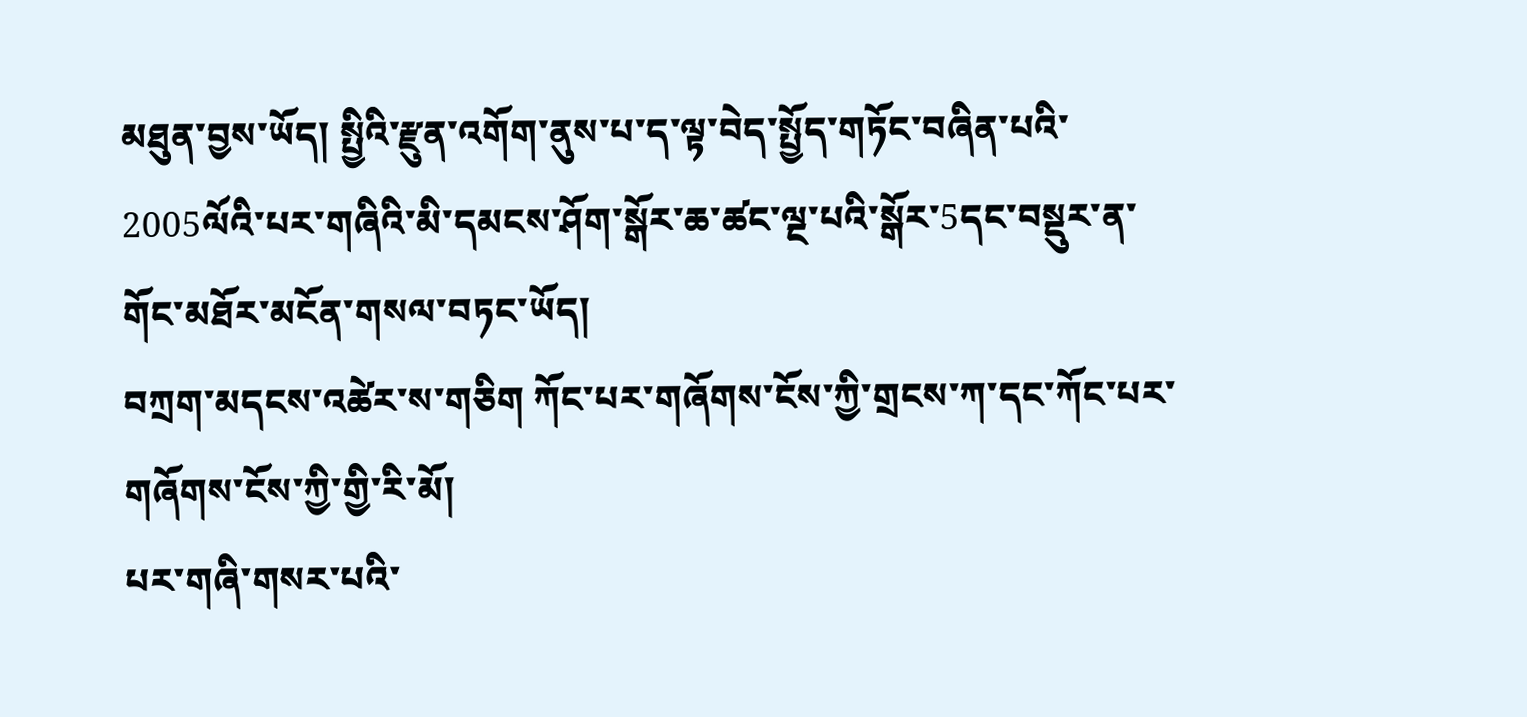མཐུན་བྱས་ཡོད། སྤྱིའི་རྫུན་འགོག་ནུས་པ་ད་ལྟ་བེད་སྤྱོད་གཏོང་བཞིན་པའི་2005ལོའི་པར་གཞིའི་མི་དམངས་ཤོག་སྒོར་ཆ་ཚང་ལྔ་པའི་སྒོར་5དང་བསྡུར་ན་གོང་མཐོར་མངོན་གསལ་བཏང་ཡོད།
བཀྲག་མདངས་འཚེར་ས་གཅིག ཀོང་པར་གཞོགས་ངོས་ཀྱི་གྲངས་ཀ་དང་ཀོང་པར་གཞོགས་ངོས་ཀྱི་གྱི་རི་མོ།
པར་གཞི་གསར་པའི་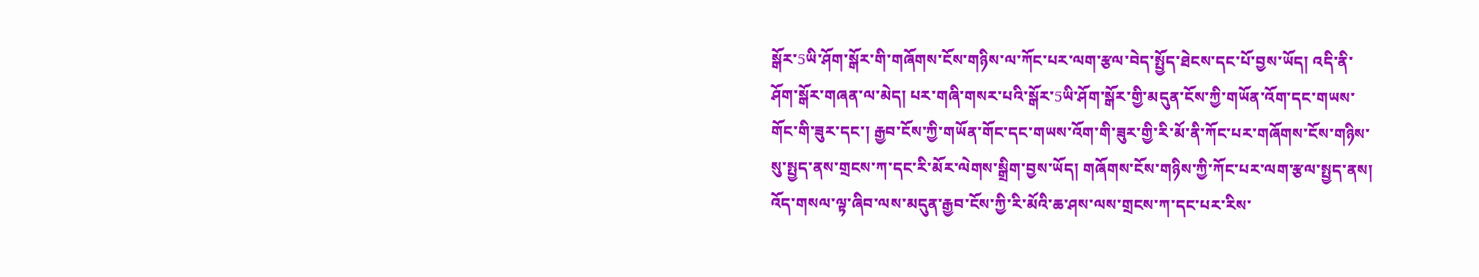སྒོར་5ཡི་ཤོག་སྒོར་གི་གཞོགས་ངོས་གཉིས་ལ་ཀོང་པར་ལག་རྩལ་བེད་སྤྱོད་ཐེངས་དང་པོ་བྱས་ཡོད། འདི་ནི་ཤོག་སྒོར་གཞན་ལ་མེད། པར་གཞི་གསར་པའི་སྒོར་5ཡི་ཤོག་སྒོར་གྱི་མདུན་ངོས་ཀྱི་གཡོན་འོག་དང་གཡས་གོང་གི་ཟུར་དང་། རྒྱབ་ངོས་ཀྱི་གཡོན་གོང་དང་གཡས་འོག་གི་ཟུར་གྱི་རི་མོ་ནི་ཀོང་པར་གཞོགས་ངོས་གཉིས་སུ་སྤྱད་ནས་གྲངས་ཀ་དང་རི་མོར་ལེགས་སྒྲིག་བྱས་ཡོད། གཞོགས་ངོས་གཉིས་ཀྱི་ཀོང་པར་ལག་རྩལ་སྤྱད་ནས། འོད་གསལ་ལྟ་ཞིབ་ལས་མདུན་རྒྱབ་ངོས་ཀྱི་རི་མོའི་ཆ་ཤས་ལས་གྲངས་ཀ་དང་པར་རིས་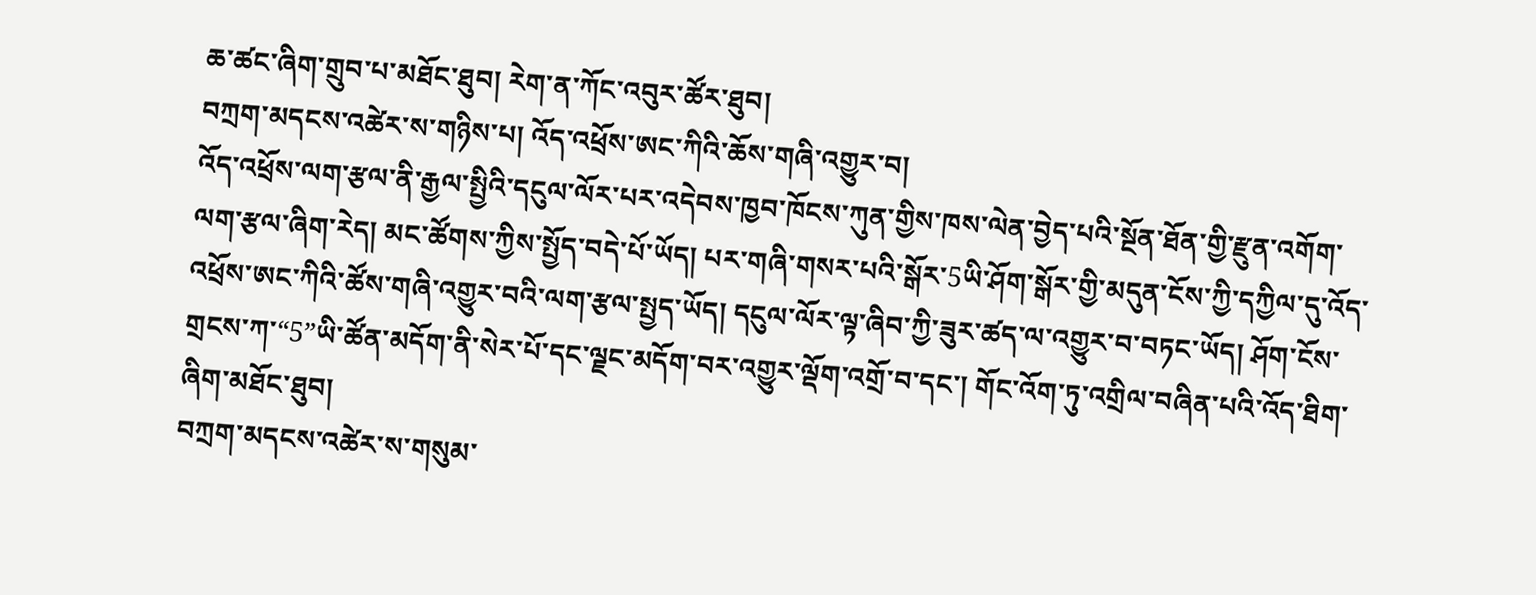ཆ་ཚང་ཞིག་གྲུབ་པ་མཐོང་ཐུབ། རེག་ན་ཀོང་འབུར་ཚོར་ཐུབ།
བཀྲག་མདངས་འཚེར་ས་གཉིས་པ། འོད་འཕྲོས་ཨང་ཀིའི་ཆོས་གཞི་འགྱུར་བ།
འོད་འཕྲོས་ལག་རྩལ་ནི་རྒྱལ་སྤྱིའི་དངུལ་ལོར་པར་འདེབས་ཁྱབ་ཁོངས་ཀུན་གྱིས་ཁས་ལེན་བྱེད་པའི་སྔོན་ཐོན་གྱི་རྫུན་འགོག་ལག་རྩལ་ཞིག་རེད། མང་ཚོགས་ཀྱིས་སྤྱོད་བདེ་པོ་ཡོད། པར་གཞི་གསར་པའི་སྒོར་5ཡི་ཤོག་སྒོར་གྱི་མདུན་ངོས་ཀྱི་དཀྱིལ་དུ་འོད་འཕྲོས་ཨང་ཀིའི་ཚོས་གཞི་འགྱུར་བའི་ལག་རྩལ་སྤྱད་ཡོད། དངུལ་ལོར་ལྟ་ཞིབ་ཀྱི་ཟུར་ཚད་ལ་འགྱུར་བ་བཏང་ཡོད། ཤོག་ངོས་གྲངས་ཀ་“5”ཡི་ཚོན་མདོག་ནི་སེར་པོ་དང་ལྗང་མདོག་བར་འགྱུར་ལྡོག་འགྲོ་བ་དང་། གོང་འོག་ཏུ་འགྲིལ་བཞིན་པའི་འོད་ཐིག་ཞིག་མཐོང་ཐུབ།
བཀྲག་མདངས་འཚེར་ས་གསུམ་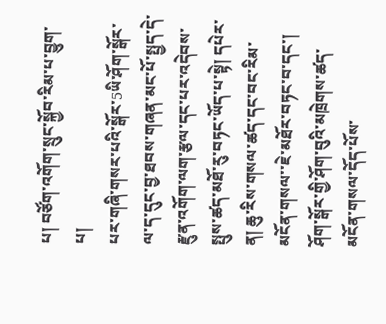པ། བཙོག་འགོག་སྲུང་སྐྱོབ་རིམ་པ་བྱུག་པ།
པར་གཞི་གསར་པའི་སྒོར་5ཡི་ཤོག་སྒོར་ལ་ད་དུང་བྱ་ཐབས་གཞན་མང་པོ་སྤྱད་དེ་རྫུན་འགོག་ལག་རྩལ་དང་པར་འདེབས་སྤུས་ཚད་མཐོ་རུ་བཏང་ཡོད་པ་སྟེ། དཔེར་ན། ཆུ་རིས་གསལ་ཚད་དང་བང་རིམ་མངོན་གསལ་་ཇེ་མཐོར་བཏང་བ་དང་། ཤོག་སྒོར་གྱི་ཤོག་བུའི་མཁྲེགས་ཚད་མངོན་གསལ་དོད་པོས་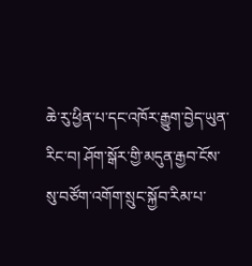ཆེ་རུ་ཕྱིན་པ་དང་འཁོར་རྒྱུག་བྱེད་ཡུན་རིང་བ། ཤོག་སྒོར་གྱི་མདུན་རྒྱབ་ངོས་སུ་བཙོག་འགོག་སྲུང་སྐྱོབ་རིམ་པ་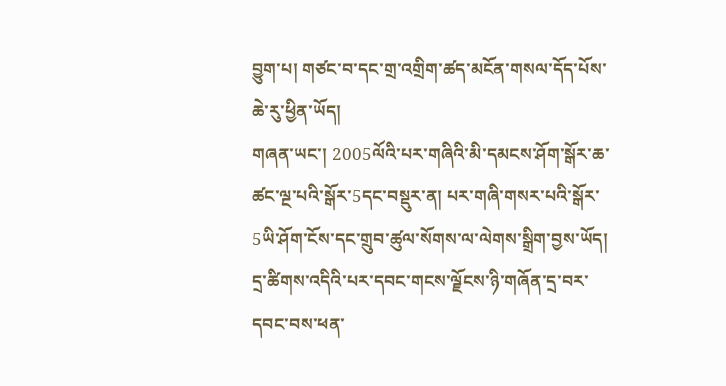བྱུག་པ། གཙང་བ་དང་གྲ་འགྲིག་ཚད་མངོན་གསལ་དོད་པོས་ཆེ་རུ་ཕྱིན་ཡོད།
གཞན་ཡང་། 2005ལོའི་པར་གཞིའི་མི་དམངས་ཤོག་སྒོར་ཆ་ཚང་ལྔ་པའི་སྒོར་5དང་བསྡུར་ན། པར་གཞི་གསར་པའི་སྒོར་5ཡི་ཤོག་ངོས་དང་གྲུབ་ཚུལ་སོགས་ལ་ལེགས་སྒྲིག་བྱས་ཡོད།
དྲ་ཚིགས་འདིའི་པར་དབང་གངས་ལྗོངས་ཉི་གཞོན་དྲ་བར་དབང་བས་ཕན་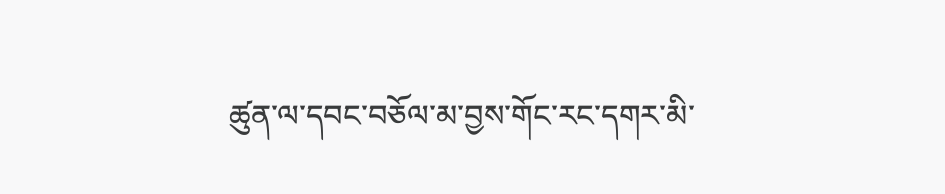ཚུན་ལ་དབང་བཅོལ་མ་བྱས་གོང་རང་དགར་མི་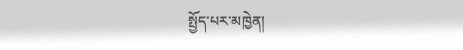སྤྱོད་པར་མཁྱེན།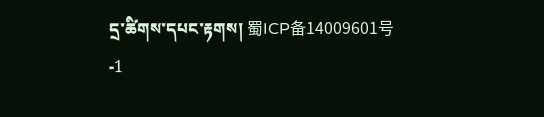དྲ་ཚིགས་དཔང་རྟགས། 蜀ICP备14009601号-1